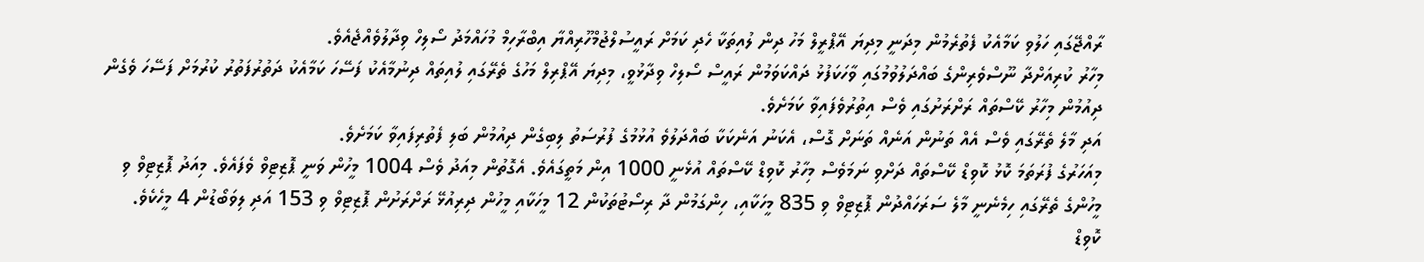ރާއްޖޭގައި ހަލުވި ކަމާއެކު ފެތުރެމުން މިދަނީ މިދިޔަ އޭޕްރީލް މަހު ދިން ލުއިތަކާ ހެދި ކަމަށް ރައީސުލްޖުމްހޫރިއްޔާ އިބްރާހިމް މުހައްމަދު ސޯލިހް ވިދާލުވެއްޖެއެވެ.
މިހާރު ކުރިއަށްދާ ނޫސްވެރިންގެ ބައްދަލުވުމުގައި ވާހަކަފުޅު ދައްކަވަމުން ރައީސް ސޯލިހް ވިދާޅުވީ، މިދިޔަ އޭޕްރިލް މަހުގެ ތެރޭގައި ލުއިތައް ދިނުމާއެކު ފަސޭހަ ކަމާއެކު ދަތުރުފަތުރު ކުރުމަށް ފަސޭހަ ވެގެން ދިއުމުން މިހާރު ކޭސްތައް ރަށްރަށުގައި ވެސް އިތުރުވެފައިވާ ކަމަށެވެ.
އަދި މާލެ ތެރޭގައި ވެސް އެއް ތަނުން އަނެއް ތަނަށް ގޮސް، އެކަނު އަނެކަކާ ބައްދަލުވެ އުޅުމުގެ ފުރުސަތު ލިބިގެން ދިއުމުން ބަލި ފެތުރިފައިވާ ކަމަށެވެ.
މިއަހަރުގެ ފުރަތަމަ ކޮޅު ކޮވިޑް ކޭސްތައް ދަށްވި ނަމަވެސް މިހާރު ކޮވިޑް ކޭސްތައް އުޅެނީ 1000 އިން މަތީގައެވެ. އެގޮތުން މިއަދު ވެސް 1004 މީހުން ވަނީ ޕޮޒިޓިވް ވެފައެވެ. މިއަދު ޕޮޒިޓިވް ވި މީހުންގެ ތެރޭގައި ހިމެނެނީ މާލެ ސަރަހައްދުން ޕޮޒިޓިވް ވި 835 މީހަކާއި، ހިންގަމުން ދާ ރިސޯޓުތަކުން 12 މީހަކާއި މީހުން ދިރިއުޅޭ ރަށްރަށުން ޕޮޒިޓިވް ވި 153 އަދި ލިވަބޯޑުން 4 މީހެކެވެ.
ކޮވިޑް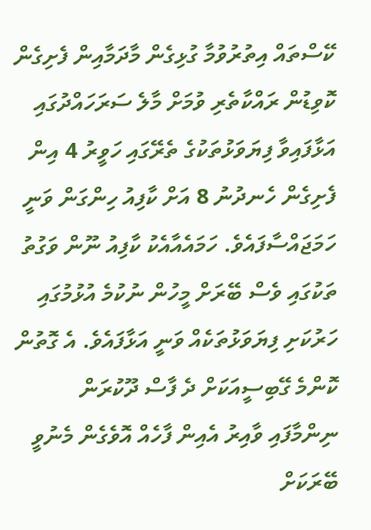ކޭސްތައް އިތުރުވުމާ ގުޅިގެން މާދަމާއިން ފެށިގެން ކޮވިޑުން ރައްކާތެރި ވުމަށް މާލެ ސަރަހައްދުގައި އަޅާފައިވާ ފިޔަވަޅުތަކުގެ ތެރޭގައި ހަވީރު 4 އިން ފެށިގެން ހެނދުނު 8 އަށް ކާފިއު ހިންގަން ވަނީ ހަމަޖައްސާފައެވެ. ހަމައެއާއެކު ކާފިއު ނޫން ވަގުތު ތަކުގައި ވެސް ބޭރަށް މީހުން ނުކުމެ އުޅުމުގައި ހަރުކަށި ފިޔަވަޅުތަކެއް ވަނީ އަޅާފައެވެ. އެ ގޮތުން ކޮންމެ ގޭބިސީއަކަށް ދެ ފާސް ދޫކުރަން ނިންމާފައި ވާއިރު އެއިން ފާހެއް އޮވެގެން މެނުވީ ބޭރަކަށް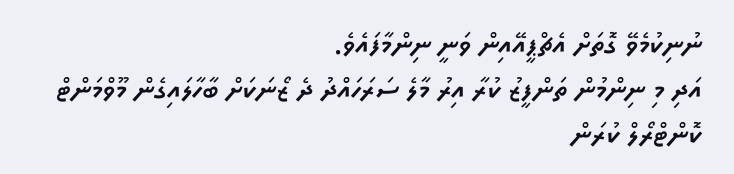ނުނިކުމެވޭ ގޮތަށް އެޗްޕީއޭއިން ވަނީ ނިންމާފައެވެ.
އަދި މި ނިންމުން ތަންފީޒު ކުރާ އިރު މާލެ ސަރަހައްދު ދެ ޒޯނަކަށް ބާހާލައިގެން މޫވްމަންޓް ކޮންޓްރޯލް ކުރަން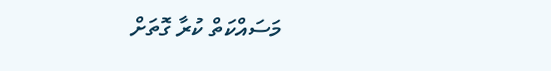މަސައްކަތް ކުރާ ގޮތަށް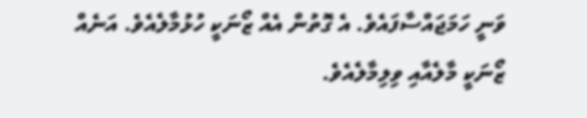ވަނީ ހަމަޖައްސާފައެވެ. އެ ގޮތުން އެއް ޒޯނަކީ ހުޅުމާލެއެވެ. އަނެއް ޒޯނަކީ މާލެއާއި ވިލިމާލެއެވެ.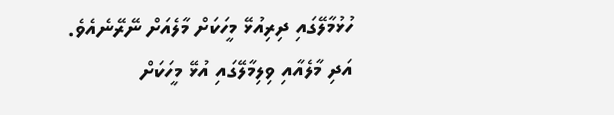ހުޅުމާލޭގައި ދިރިއުޅޭ މީހަކަށް މާލެއަށް ނޭރޭނެއެވެ. އަދި މާލެއާއި ވިލިމާލޭގައި އުޅޭ މީހަކަށް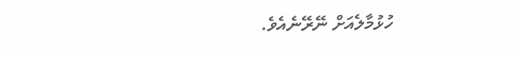ހުޅުމާލެއަށް ނޭރޭނެއެވެ.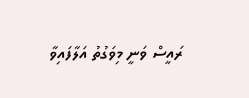ރައީސް ވަނީ މިވަގުތު އަލާފައިވާ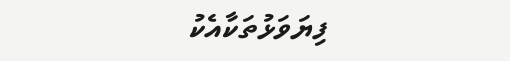ފިޔަވަޅުތަކާއެކު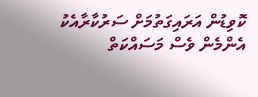ކޮވިޑުން އަރައިގަތުމަށް ސަރުކާރާއެކު އެންމެން ވެސް މަސައްކަތް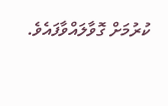ކުރުމަށް ގޮވާލައްވާފައެވެ.